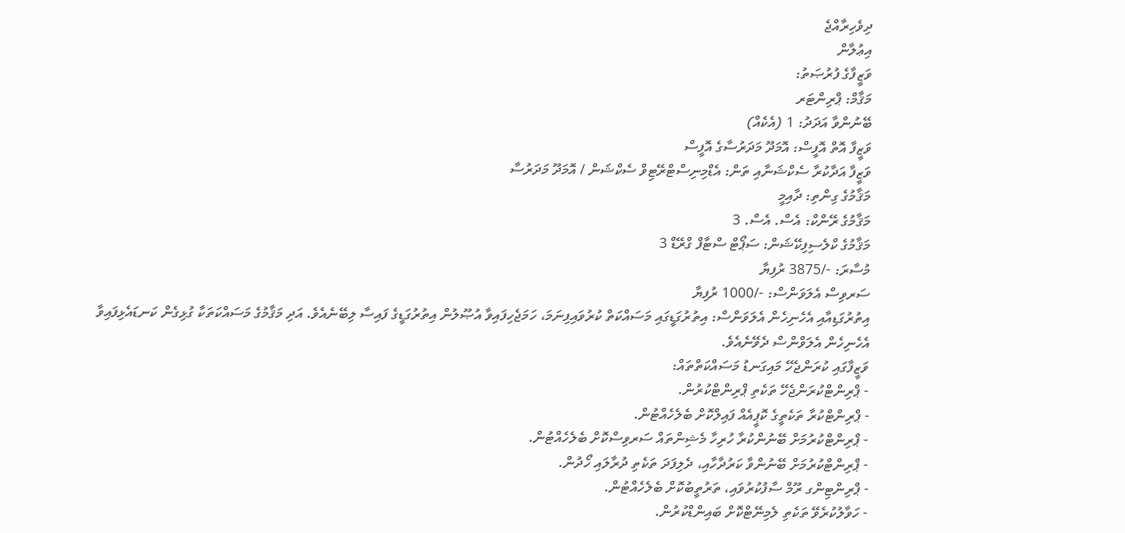ދިވެހިރާއްޖެ
އިޢުލާން
ވަޒީފާގެ ފުރުޞަތު:
މަޤާމް: ޕްރިންޓަރ
ބޭނުންވާ އަދަދު: 1 (އެކެއް)
ވަޒީފާ އޮތް އޮފީސް: އޮމަދޫ މަދަރުސާގެ އޮފީސް
ވަޒީފާ އަދާކުރާ ސެކްޝަނާއި ތަން: އެޑްމިނިސްޓްރޭޓިވް ސެކްޝަން / އޮމަދޫ މަދަރުސާ
މަޤާމުގެ ގިންތި: ދާއިމީ
މަޤާމުގެ ރޭންކް: އެސް. އެސް. 3
މަޤާމުގެ ކްލެސިފިކޭޝަން: ސަޕޯޓް ސްޓާފް ގްރޭޑް 3
މުސާރަ: -/3875 ރުފިޔާ
ސަރވިސް އެލަވަންސް: -/1000 ރުފިޔާ
އިތުރުގަޑިއާއި އެހެނިހެން އެލަވަންސް: އިތުރުގަޑީގައި މަސައްކަތް ކުރުވައިފިނަމަ، ހަމަޖެހިފައިވާ އުޞޫލުން އިތުރުގަޑީގެ ފައިސާ ލިބޭނެއެވެ. އަދި މަޤާމުގެ މަސައްކަތަކާ ގުޅިގެން ކަނޑައެޅިފައިވާ އެހެނިހެން އެލަވްންސް ދެވޭނެއެވެ.
ވަޒީފާގައި ކުރަންޖެހޭ މައިގަނޑު މަސައްކަތްތައް:
- ޕްރިންޓްކުރަންޖެހޭ ތަކެތި ޕްރިންޓްކުރުން.
- ޕްރިންޓްކުރާ ތަކެތީގެ ކޮޕީއެއް ފައިލްކޮށް ބެލެހެއްޓުން.
- ޕްރިންޓްކުރުމަށް ބޭނުންކުރާ ހުރިހާ މެޝިންތައް ސަރވިސްކޮށް ބެލެހެއްޓުން.
- ޕްރިންޓްކުރުމަށް ބޭނުންވާ ކަރުދާހާއި، ދެލިފަދަ ތަކެތި ދުރާލައި ހޯދުން.
- ޕްރިންޓިންގ ރޫމް ސާފުކުރުވައި، ތަރުތީބުކޮށް ބެލެހެއްޓުން.
- ހަވާލުކުރެވޭ ތަކެތި ލެމިނޭޓްކޮށް ބައިންޑްކުރުން.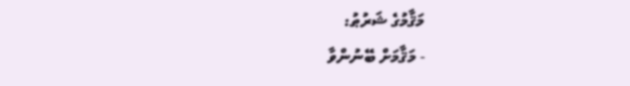މަޤާމުގެ ޝަރުޠު:
- މަޤާމަށް ބޭނުންވާ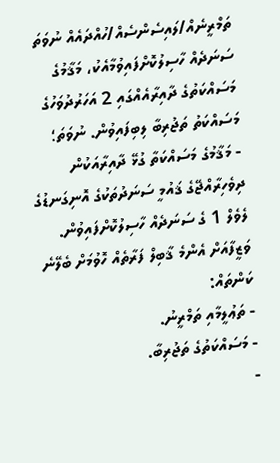ތަމްރީނެއް/ލައިސެންސެއް/ހުއްދައެއް ނުވަތަ ސަނަދެއް ހާސިލުކޮށްފައިވުމާއެކު، މަޤާމުގެ މަސައްކަތުގެ ދާއިރާއެއްގައި 2 އަހަރުދުވަހުގެ މަސައްކަތު ތަޖުރިބާ ލިބިފައިވުން. ނުވަތަ؛
- މަޤާމުގެ މަސައްކަތާ ގުޅޭ ދާއިރާއަކުން ދިވެހިރާއްޖޭގެ ޤައުމީ ސަނަދުތަކުގެ އޮނިގަނޑުގެ ލެވެލް 1 ގެ ސަނަދެއް ހާސިލުކޮށްފައިވުން.
ވަޒީފާއަށް އެންމެ ޤާބިލް ފަރާތެއް ހޮވުމަށް ބެލޭނެ ކަންތައް:
- ތަޢުލީމާއި ތަމްރީނު.
- މަސައްކަތުގެ ތަޖުރިބާ.
-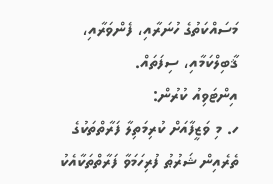މަސައްކަތުގެ ހުނަރާއި، ފެންވަރާއި، ޤާބިލްކަމާއި، ސިފަތައް.
އިންޓަވިއު ކުރުން:
ހ. މި ވަޒީފާއަށް ކުރިމަތިލާ ފަރާތްތަކުގެ ތެރެއިން ޝަރުޠު ފުރިހަމަވާ ފަރާތްތަކާއެކު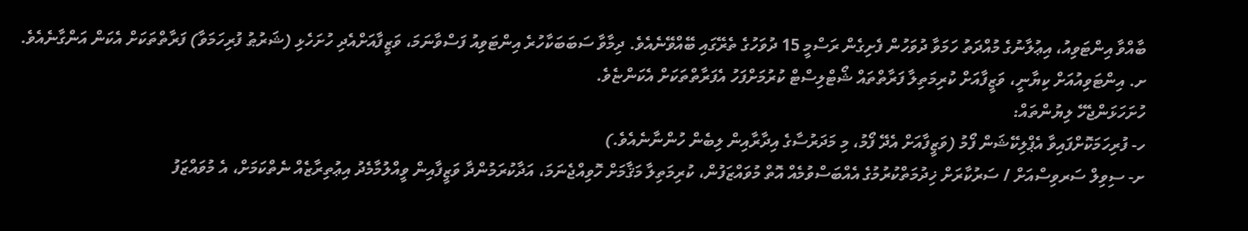ބާއްވާ އިންޓަވިއު، އިޢުލާނުގެ މުއްދަތު ހަމަވާ ދުވަހުން ފެށިގެން ރަސްމީ 15 ދުވަހުގެ ތެރޭގައި ބޭއްވޭނެއެވެ. ދިމާވާ ސަބަބަކާހުރެ އިންޓަވިއު ފަސްވާނަމަ، ވަޒީފާއަށްއެދި ހުށަހެޅި (ޝަރުޠު ފުރިހަމަވާ) ފަރާތްތަކަށް އެކަން އަންގާނެއެވެ.
ށ. އިންޓަވިއުއަށް ކިޔާނީ، ވަޒީފާއަށް ކުރިމަތިލާ ފަރާތްތައް ޝޯޓްލިސްޓް ކުރުމަށްފަހު އެފަރާތްތަކަށް އެކަންޏެވެ.
ހުށަހަޅަންޖެހޭ ލިޔުންތައް:
ހ- ފުރިހަމަކޮށްފައިވާ އެޕްލިކޭޝަން ފޯމު (ވަޒީފާއަށް އެދޭ ފޯމު، މި މަދަރުސާގެ އިދާރާއިން ލިބެން ހުންނާނެއެވެ.)
ށ- ސިވިލް ސަރވިސްއަށް / ސަރުކާރަށް ޚިދުމަތްކުރުމުގެ އެއްބަސްވުމެއް އޮތް މުވައްޒަފުން، ކުރިމަތިލާ މަޤާމަށް ހޮވިއްޖެނަމަ، އަދާކުރަމުންދާ ވަޒީފާއިން ވީއްލުމާމެދު އިޢުތިރާޒެއް ނެތްކަމަށް، އެ މުވައްޒަފު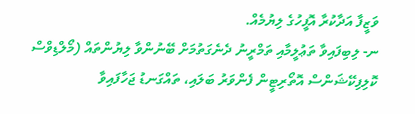ވަޒީފާ އަދާކުރާ އޮފީހުގެ ލިޔުމެއް.
ނ- ލިބިފައިވާ ތަޢުލީމާއި ތަމްރީނު ދެނެގަތުމަށް ބޭނުންވާ ލިޔުންތައް (މޯލްޑިވްސް ކޮލިފިކޭޝަންސް އޮތޯރިޓީން ފެންވަރު ބަލައި، ތައްގަނޑު ޖަހާފައިވާ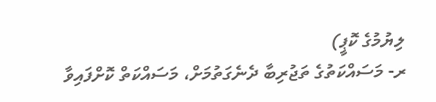ލިޔުމުގެ ކޮޕީ)
ރ- މަސައްކަތުގެ ތަޖުރިބާ ދެނެގަތުމަށް، މަސައްކަތް ކޮށްފައިވާ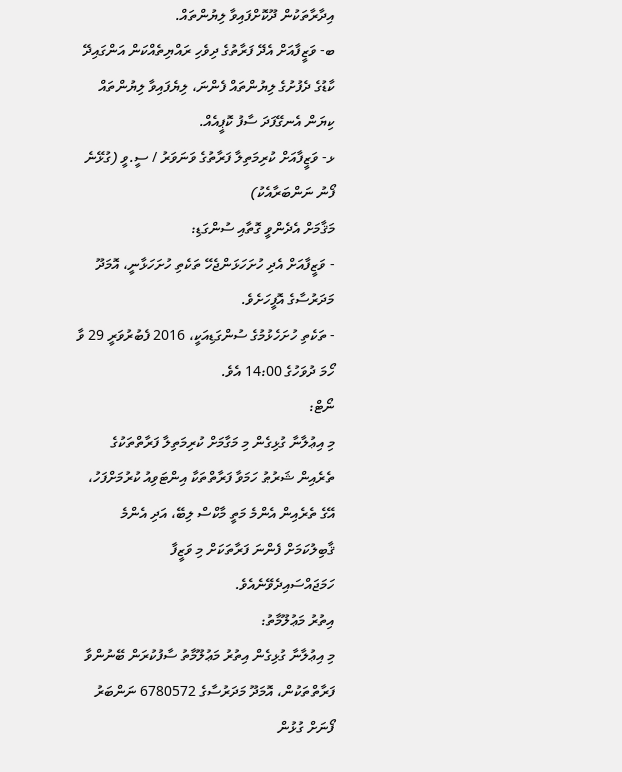އިދާރާތަކުން ދޫކޮށްފައިވާ ލިޔުންތައް.
ބ- ވަޒީފާއަށް އެދޭ ފަރާތުގެ ދިވެހި ރައްޔިތެއްކަން އަންގައިދޭ ކާޑުގެ ދެފުށުގެ ލިޔުންތައް ފެންނަ، ލިޔެފައިވާ ލިޔުންތައް ކިޔަން އެނގޭފަދަ ސާފު ކޮޕީއެއް.
ޅ- ވަޒީފާއަށް ކުރިމަތިލާ ފަރާތުގެ ވަނަވަރު / ސީ.ވީ (ގުޅޭނެ ފޯނު ނަންބަރާއެކު)
މަޤާމަށް އެދެންވީ ގޮތާއި ސުންގަޑި:
- ވަޒީފާއަށް އެދި ހުށަހަޅަންޖެހޭ ތަކެތި ހުށަހަޅާނީ، އޮމަދޫ މަދަރުސާގެ އޮފީހަށެވެ.
- ތަކެތި ހުށަހެޅުމުގެ ސުންގަޑިއަކީ، 2016 ފެބުރުވަރީ 29 ވާ ހޯމަ ދުވަހުގެ 14:00 އެވެ.
ނޯޓް:
މި އިޢުލާނާ ގުޅިގެން މި މަގާމަށް ކުރިމަތިލާ ފަރާތްތަކުގެ ތެރެއިން ޝަރުޠު ހަމަވާ ފަރާތްތަކާ އިންޓަވިއު ކުރުމަށްފަހު، އޭގެ ތެރެއިން އެންމެ މަތީ މާކްސް ލިބޭ، އަދި އެންމެ ޤާބިލުކަމަށް ފެންނަ ފަރާތަކަށް މި ވަޒީފާ ހަމަޖައްސައިދެވޭނެއެވެ.
އިތުރު މަޢުލޫމާތު:
މި އިޢުލާނާ ގުޅިގެން އިތުރު މަޢުލޫމާތު ސާފުކުރަން ބޭނުންވާ ފަރާތްތަކުން، އޮމަދޫ މަދަރުސާގެ 6780572 ނަންބަރު ފޯނަށް ގުޅުން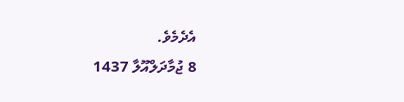އެދެމެވެ.
8 ޖުމާދަލްއޫލާ 1437